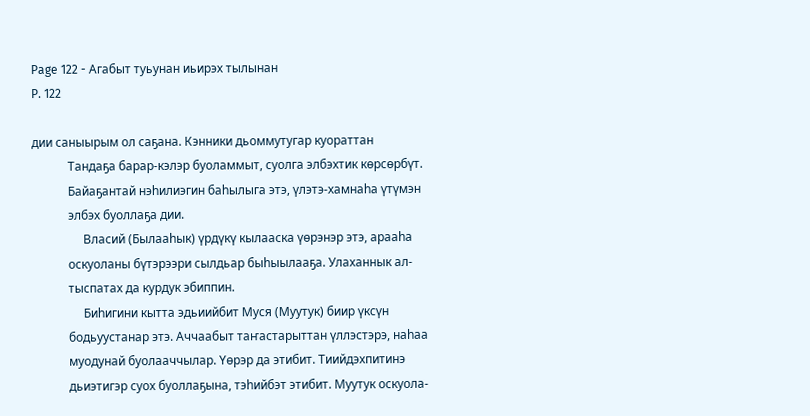Page 122 - Агабыт туьунан иьирэх тылынан
P. 122

дии саныырым ол саҕана. Кэнники дьоммутугар куораттан
            Тандаҕа барар-кэлэр буоламмыт, суолга элбэхтик көрсөрбүт.
            Байаҕантай нэһилиэгин баһылыга этэ, үлэтэ-хамнаһа үтүмэн
            элбэх буоллаҕа дии.
                 Власий (Былааһык) үрдүкү кылааска үөрэнэр этэ, арааһа
            оскуоланы бүтэрээри сылдьар быһыылааҕа. Улаханнык ал-
            тыспатах да курдук эбиппин.
                 Биһигини кытта эдьиийбит Муся (Муутук) биир үксүн
            бодьуустанар этэ. Аччаабыт таҥастарыттан үллэстэрэ, наһаа
            муодунай буолааччылар. Үөрэр да этибит. Тиийдэхпитинэ
            дьиэтигэр суох буоллаҕына, тэһийбэт этибит. Муутук оскуола-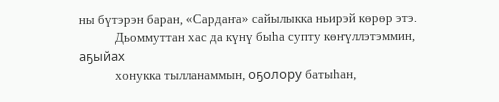ны бүтэрэн баран, «Сардаҥа» сайылыкка ньирэй көрөр этэ.
            Дьоммуттан хас да күнү быһа супту көҥүллэтэммин, аҕыйах
            хонукка тылланаммын, оҕолору батыһан,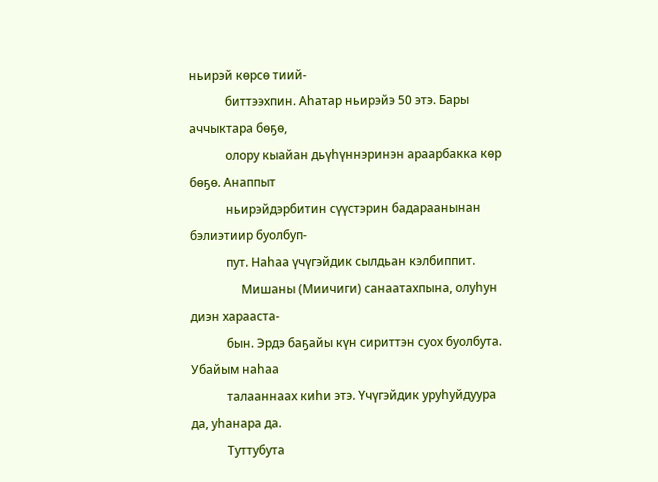ньирэй көрсө тиий-
            биттээхпин. Аһатар ньирэйэ 50 этэ. Бары аччыктара бөҕө,
            олору кыайан дьүһүннэринэн араарбакка көр бөҕө. Анаппыт
            ньирэйдэрбитин сүүстэрин бадараанынан бэлиэтиир буолбуп-
            пут. Наһаа үчүгэйдик сылдьан кэлбиппит.
                 Мишаны (Миичиги) санаатахпына, олуһун диэн харааста-
            бын. Эрдэ баҕайы күн сириттэн суох буолбута. Убайым наһаа
            талааннаах киһи этэ. Үчүгэйдик уруһуйдуура да, уһанара да.
            Туттубута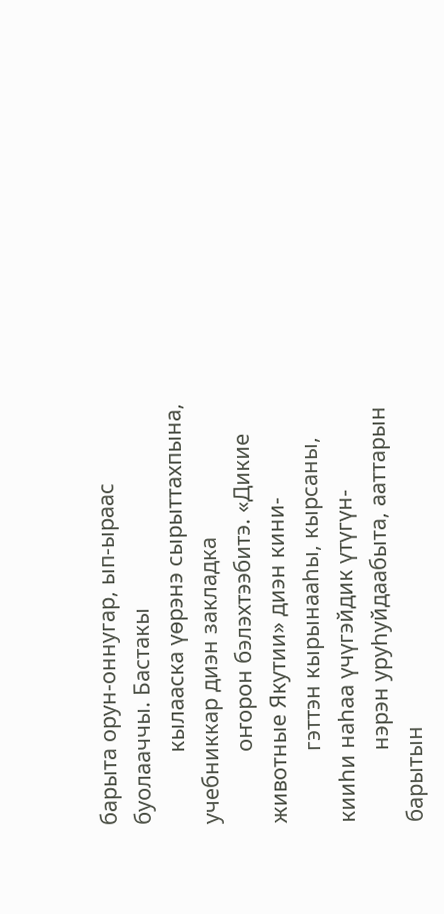барыта орун-оннугар, ып-ыраас буолааччы. Бастакы
            кылааска үөрэнэ сырыттахпына, учебниккар диэн закладка
            оҥорон бэлэхтээбитэ. «Дикие животные Якутии» диэн кини-
            гэттэн кырынааһы, кырсаны, кииһи наһаа үчүгэйдик үтүгүн-
            нэрэн уруһуйдаабыта, ааттарын барытын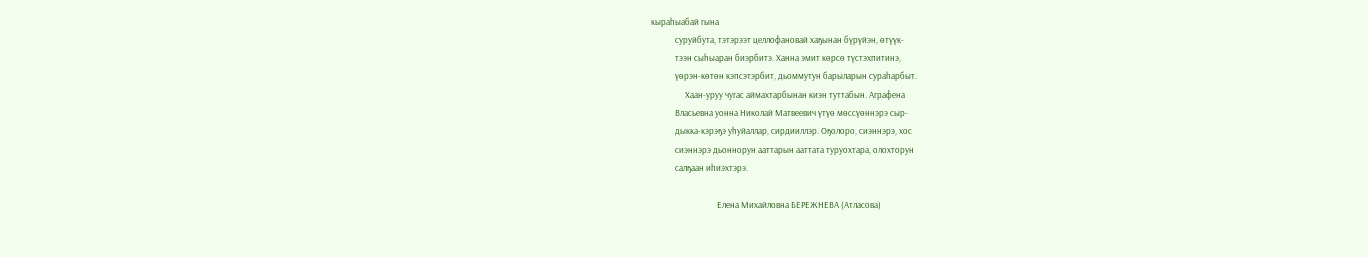кыраһыабай гына
            суруйбута, тэтэрээт целлофановай хаҕынан бүрүйэн, өтүүк-
            тээн сыһыаран биэрбитэ. Ханна эмит көрсө түстэхпитинэ,
            үөрэн-көтөн кэпсэтэрбит, дьоммутун барыларын сураһарбыт.
                 Хаан-уруу чугас аймахтарбынан киэн туттабын. Аграфена
            Власьевна уонна Николай Матвеевич үтүө мөссүөннэрэ сыр-
            дыкка-кэрэҕэ уһуйаллар, сирдииллэр. Оҕолоро, сиэннэрэ, хос
            сиэннэрэ дьоннорун ааттарын ааттата туруохтара, олохторун
            салҕаан иһиэхтэрэ.

                                 Елена Михайловна БЕРЕЖНЕВА (Атласова)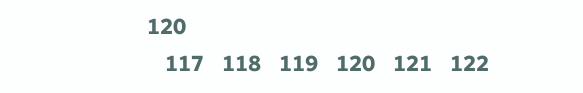120
   117   118   119   120   121   122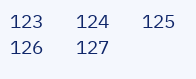123   124   125   126   127